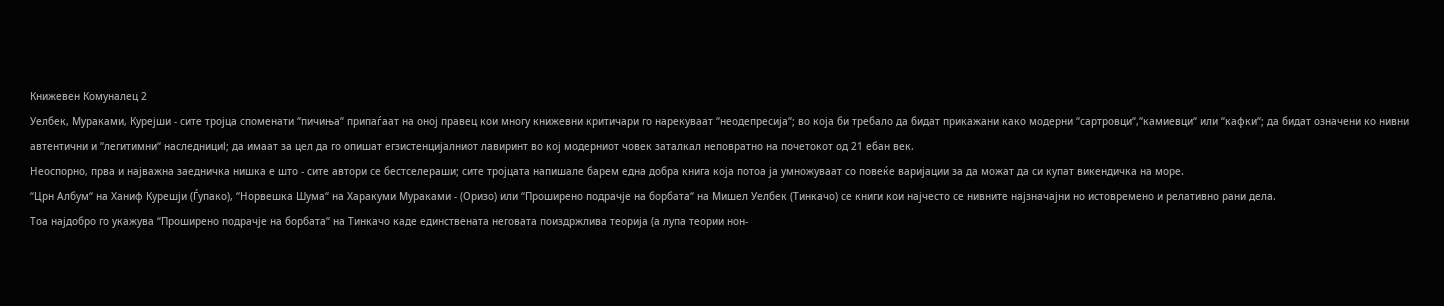Книжевен Комуналец 2
Уелбек, Мураками, Курејши - сите тројца споменати “пичиња“ припаѓаат на оној правец кои многу книжевни критичари го нарекуваат “неодепресија“; во која би требало да бидат прикажани како модерни “сартровци“,“камиевци“ или “кафки“; да бидат означени ко нивни автентични и “легитимни“ наследнициl; да имаат за цел да го опишат егзистенцијалниот лавиринт во кој модерниот човек заталкал неповратно на почетокот од 21 ебан век.
Неоспорно, прва и најважна заедничка нишка е што - сите автори се бестселераши; сите тројцата напишале барем една добра книга која потоа ја умножуваат со повеќе варијации за да можат да си купат викендичка на море.
“Црн Албум“ на Ханиф Курешји (Ѓупако), “Норвешка Шума“ на Харакуми Мураками - (Оризо) или “Проширено подрачје на борбата“ на Мишел Уелбек (Тинкачо) се книги кои најчесто се нивните најзначајни но истовремено и релативно рани дела.
Тоа најдобро го укажува “Проширено подрачје на борбата“ на Тинкачо каде единствената неговата поиздржлива теорија (а лупа теории нон-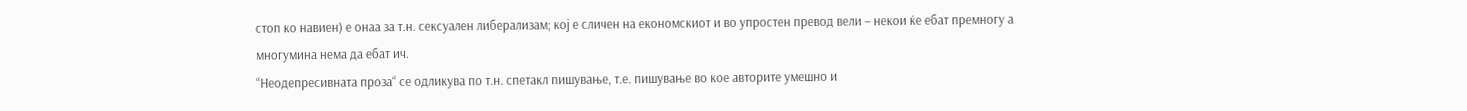стоп ко навиен) е онаа за т.н. сексуален либерализам; кој е сличен на економскиот и во упростен превод вели – некои ќе ебат премногу а многумина нема да ебат ич.
“Неодепресивната проза“ се одликува по т.н. спетакл пишување, т.е. пишување во кое авторите умешно и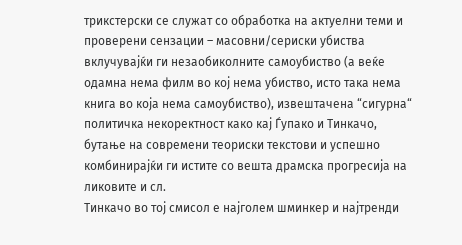трикстерски се служат со обработка на актуелни теми и проверени сензации – масовни/сериски убиства вклучувајќи ги незаобиколните самоубиство (а веќе одамна нема филм во кој нема убиство, исто така нема книга во која нема самоубиство), извештачена “сигурна“ политичка некоректност како кај Ѓупако и Тинкачо, бутање на современи теориски текстови и успешно комбинирајќи ги истите со вешта драмска прогресија на ликовите и сл.
Тинкачо во тој смисол е најголем шминкер и најтренди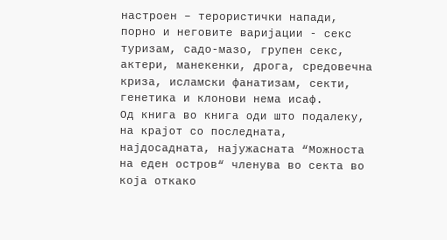настроен – терористички напади, порно и неговите варијации - секс туризам, садо-мазо, групен секс, актери, манекенки, дрога, средовечна криза, исламски фанатизам, секти, генетика и клонови нема исаф.
Од книга во книга оди што подалеку, на крајот со последната, најдосадната, најужасната “Можноста на еден остров“ членува во секта во која откако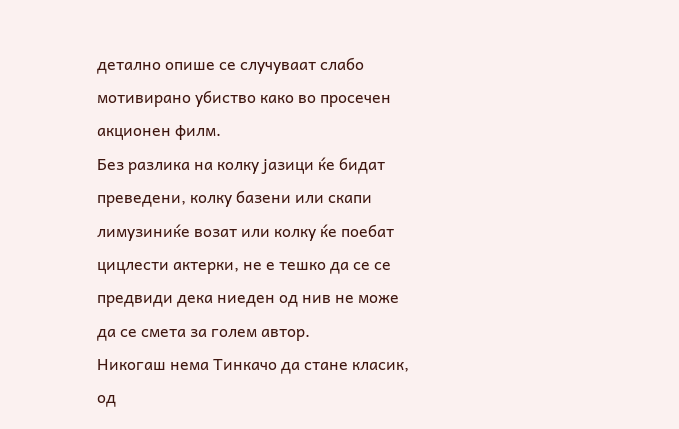детално опише се случуваат слабо мотивирано убиство како во просечен акционен филм.
Без разлика на колку јазици ќе бидат преведени, колку базени или скапи лимузиниќе возат или колку ќе поебат цицлести актерки, не е тешко да се се предвиди дека ниеден од нив не може да се смета за голем автор.
Никогаш нема Тинкачо да стане класик, од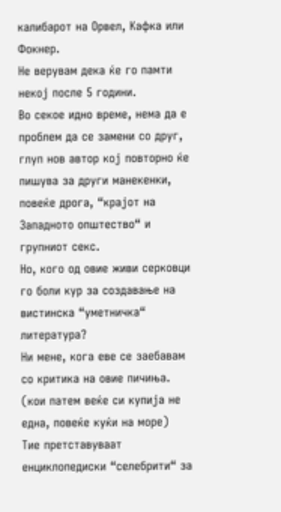калибарот на Орвел, Кафка или Фокнер.
Не верувам дека ќе го памти некој после 5 години.
Во секое идно време, нема да е проблем да се замени со друг, глуп нов автор кој повторно ќе пишува за други манекенки, повеќе дрога, “крајот на Западното општество“ и групниот секс.
Но, кого од овие живи серковци го боли кур за создавање на вистинска “уметничка“ литература?
Ни мене, кога еве се заебавам со критика на овие пичиња. (кои патем веќе си купија не една, повеќе куќи на море)
Тие претставуваат енциклопедиски “селебрити“ за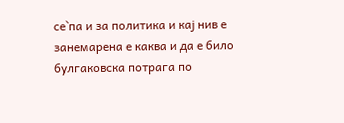се`па и за политика и кај нив е занемарена е каква и да е било булгаковска потрага по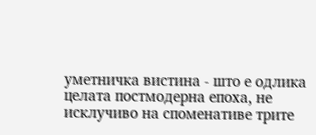уметничка вистина - што е одлика
целата постмодерна епоха, не исклучиво на споменативе трите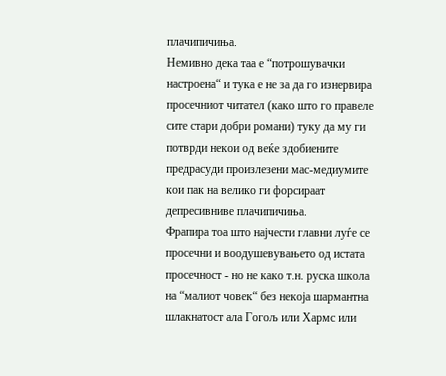плачипичиња.
Немивно дека таа е “потрошувачки настроена“ и тука е не за да го изнервира просечниот читател (како што го правеле сите стари добри романи) туку да му ги потврди некои од веќе здобиените предрасуди произлезени мас-медиумите кои пак на велико ги форсираат депресивниве плачипичиња.
Фрапира тоа што најчести главни луѓе се просечни и воодушевувањето од истата просечност - но не како т.н. руска школа на “малиот човек“ без некоја шармантна шлакнатост ала Гогољ или Хармс или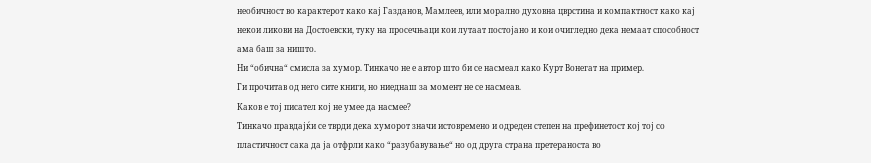необичност во карактерот како кај Газданов, Мамлеев, или морално духовна цврстина и компактност како кај некои ликови на Достоевски, туку на просечњаци кои лутаат постојано и кои очигледно дека немаат способност ама баш за ништо.
Ни “обична“ смисла за хумор. Тинкачо не е автор што би се насмеал како Курт Вонегат на пример.
Ги прочитав од него сите книги, но ниеднаш за момент не се насмеав.
Каков е тој писател кој не умее да насмее?
Тинкачо правдајќи се тврди дека хуморот значи истовремено и одреден степен на префинетост кој тој со пластичност сака да ја отфрли како “разубавување“ но од друга страна претераноста во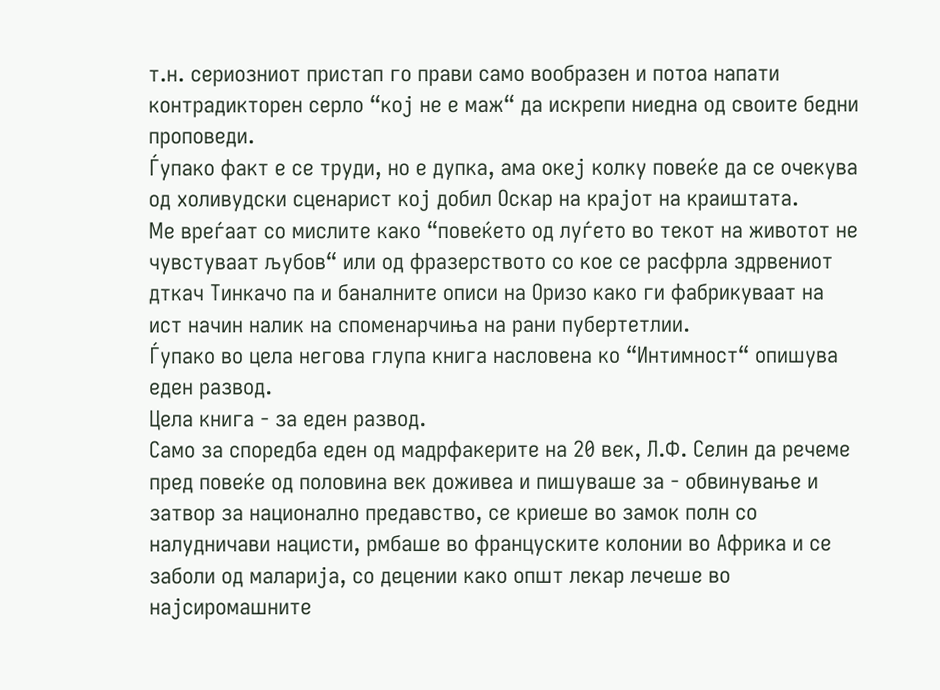т.н. сериозниот пристап го прави само вообразен и потоа напати контрадикторен серло “кој не е маж“ да искрепи ниедна од своите бедни проповеди.
Ѓупако факт е се труди, но е дупка, ама океј колку повеќе да се очекува од холивудски сценарист кој добил Оскар на крајот на краиштата.
Ме вреѓаат со мислите како “повеќето од луѓето во текот на животот не чувстуваат љубов“ или од фразерството со кое се расфрла здрвениот дткач Тинкачо па и баналните описи на Оризо како ги фабрикуваат на ист начин налик на споменарчиња на рани пубертетлии.
Ѓупако во цела негова глупа книга насловена ко “Интимност“ опишува еден развод.
Цела книга - за еден развод.
Само за споредба еден од мадрфакерите на 20 век, Л.Ф. Селин да речеме пред повеќе од половина век доживеа и пишуваше за - обвинување и затвор за национално предавство, се криеше во замок полн со налудничави нацисти, рмбаше во француските колонии во Африка и се заболи од маларија, со децении како општ лекар лечеше во најсиромашните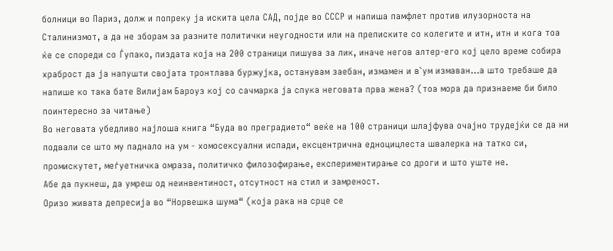болници во Париз, долж и попреку ја искита цела САД, појде во СССР и напиша памфлет против илузорноста на Сталинизмот, а да не зборам за разните политички неугодности или на преписките со колегите и итн, итн и кога тоа ќе се спореди со Ѓупако, пиздата која на 200 страници пишува за лик, иначе негов алтер-его кој цело време собира храброст да ја напушти својата тронтлава буржујка, останувам заебан, измамен и в`ум измаван...а што требаше да напише ко така бате Вилијам Бароуз кој со сачмарка ја спука неговата прва жена? (тоа мора да признаеме би било поинтересно за читање)
Во неговата убедливо најлоша книга “Буда во преградието“ веќе на 100 страници шлајфува очајно трудејќи се да ни подвали се што му паднало на ум - хомосексуални испади, ексцентрична едноцицлеста швалерка на татко си, промискутет, меѓуетничка омраза, политичко филозофирање, експериментирање со дроги и што уште не.
Абе да пукнеш, да умреш од неинвентиност, отсутност на стил и замреност.
Оризо живата депресија во “Норвешка шума“ (која рака на срце се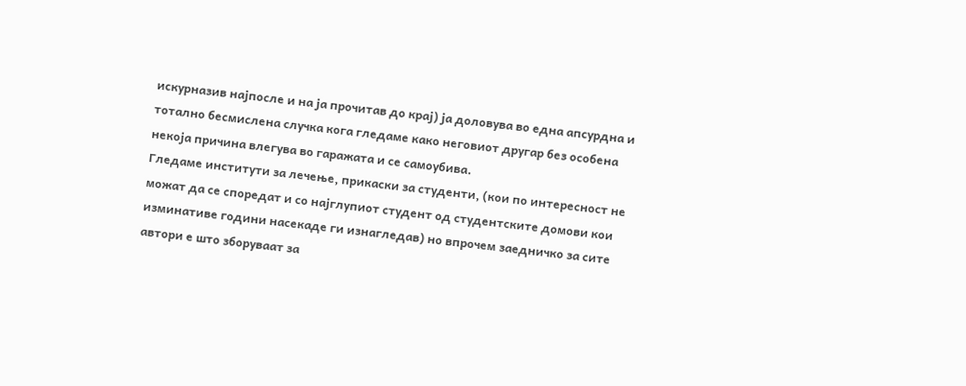искурназив најпосле и на ја прочитав до крај) ја доловува во една апсурдна и тотално бесмислена случка кога гледаме како неговиот другар без особена некоја причина влегува во гаражата и се самоубива.
Гледаме институти за лечење, прикаски за студенти, (кои по интересност не можат да се споредат и со најглупиот студент од студентските домови кои изминативе години насекаде ги изнагледав) но впрочем заедничко за сите автори е што зборуваат за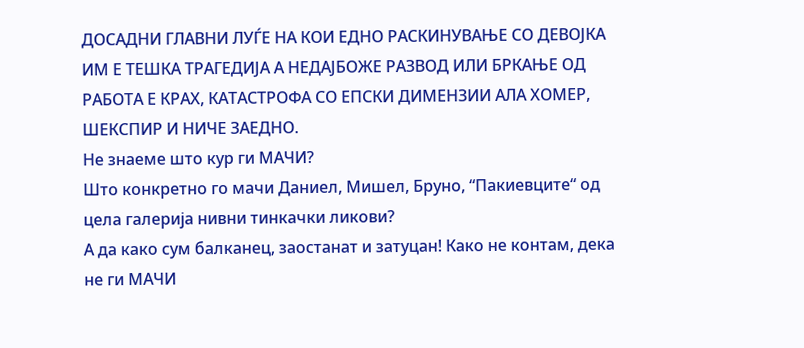ДОСАДНИ ГЛАВНИ ЛУЃЕ НА КОИ ЕДНО РАСКИНУВАЊЕ СО ДЕВОЈКА ИМ Е ТЕШКА ТРАГЕДИЈА А НЕДАЈБОЖЕ РАЗВОД ИЛИ БРКАЊЕ ОД РАБОТА Е КРАХ, КАТАСТРОФА СО ЕПСКИ ДИМЕНЗИИ АЛА ХОМЕР, ШЕКСПИР И НИЧЕ ЗАЕДНО.
Не знаеме што кур ги МАЧИ?
Што конкретно го мачи Даниел, Мишел, Бруно, “Пакиевците“ од цела галерија нивни тинкачки ликови?
А да како сум балканец, заостанат и затуцан! Како не контам, дека не ги МАЧИ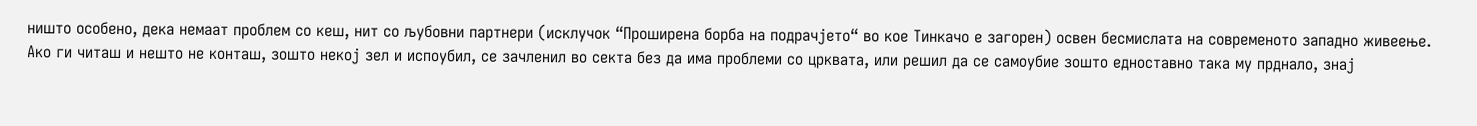ништо особено, дека немаат проблем со кеш, нит со љубовни партнери (исклучок “Проширена борба на подрачјето“ во кое Тинкачо е загорен) освен бесмислата на современото западно живеење.
Ако ги читаш и нешто не конташ, зошто некој зел и испоубил, се зачленил во секта без да има проблеми со црквата, или решил да се самоубие зошто едноставно така му прднало, знај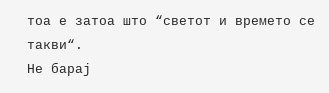тоа е затоа што “светот и времето се такви“.
Не барај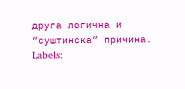друга логична и “суштинска“ причина.
Labels: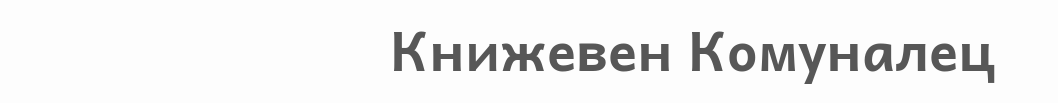Книжевен Комуналец